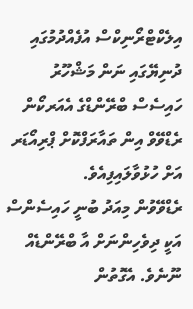އިލެކްޓްރޯނިކްސް އުފެއްދުމުގައި ދުނިޔޭގައި ނަން މަޝްހޫރު ހައިސެސް ބްރޭންޑްގެ އެއަރކޯން ރެޑްވޭވް އިން ތައާރަފްކޮށް ޕްރިއޯޑަރ އަށް ހުޅުވާލައިފިއެވެ.
ރެޑްވޭވުން މިއަދު ބުނީ ހައިސެންސް އަކީ ދިވެހިންނަށް އާ ބްރޭންޑެއް ނޫނެވެ. އެގޮތުން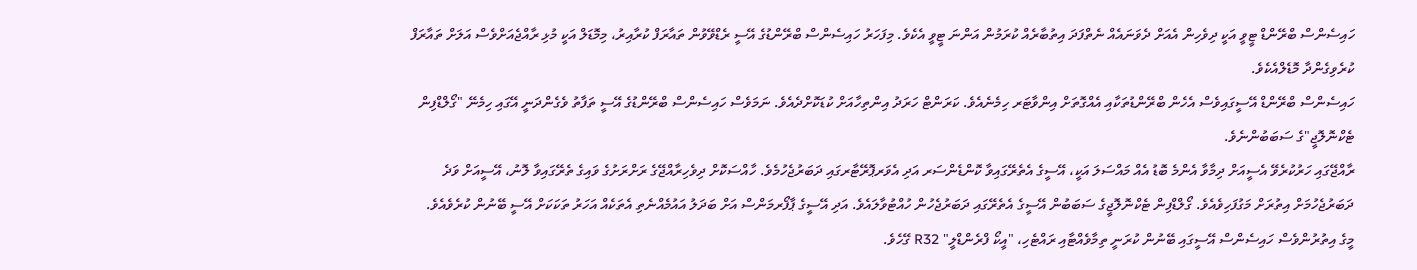ހައިސެންސް ބްރޭންޑް ޓީވީ އަކީ ދިވެހިން އެއަށް ދެވަނައެއް ނެތްފަދަ އިތުބާރެއް ކުރަމުން އަންނަ ޓީވީ އެކެވެ. މިފަހަރު ހައިސެންސް ބްރޭންޑުގެ އޭސީ ރެޑްވޭވުން ތައާރަފް ކުރާއިރު، މިމޮޑަލް އަކީ މުޅި ރާއްޖެއަށްވެސް އަލަށް ތައާރަފް ކުރެވިގެންދާ މޮޑެލްއެކެވެ.
ހައިސެންސް ބްރޭންޑް އޭސީގައިވެސް އެހެން ބްރޭންޑުތަކާއި އެއްގޮތަށް އިންވާޓަރ ހިމެނެއެވެ. ކަރަންޓް ހަރަދު އިންތިހާއަށް ކުޑަކޮށްދެއެވެ. ނަމަވެސް ހައިސެންސް ބްރޭންޑުގެ އޭސީ ތަފާތު ވެގެންދަނީ އޭގައި ހިމެނޭ "ގޯލްޑްފިން ޓެކްނޮލޮޖީ"ގެ ސަބަބުންނެވެ.
ރާއްޖޭގައި ހަރުކުރެވޭ އެސީއަށް ދިމާވާ އެންމެ ބޮޑު އެއް މައްސަލަ އަކީ، އޭސީގެ އެތެރޭގައިވާ ކޮންޑެންސަރ އަދި އެވަރޕޮރޭޓާރގައި ދަބަރުޖެހުމެވެ. ހާއްސަކޮށް ދިވެހިރާއްޖޭގެ ރަށްރަށުގެ ވައިގެ ތެރޭގައިވާ ލޮނު، އޭސީއަށް ވަދެ ދަބަރުޖެހުމަށް އިތުރަށް މަގުފަހިވެއެވެ. ގޯލްޑްފިން ޓެކްނޮލޮޖީގެ ސަބަބުން އޭސީގެ އެތެރޭގައި ދަބަރުޖެހުން ހުއްޓުވާލައެވެ. އަދި އޭސީގެ ޕާފޯރމަންސް އަށް ބަދަލު އައުމެއްނެތި އެތަކެއް އަހަރު ތަކަކަށް އޭސީ ބޭނުން ކުރެވެއެވެ.
މީގެ އިތުރުންވެސް ހައިސެންސް އޭސީގައި ބޭނުން ކުރަނީ ތިމާވެއްޓާއި ރައްޓެހި، "އީކޯ ފްރެންޑްލީ" R32 ގޭހެވެ.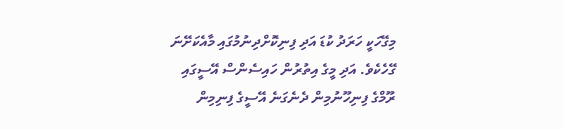މިގޭހަކީ ހަރަދު ކުޑަ އަދި ފިނިކޮށްދިނުމުގައި މާއެކަށޭނަ ގޭހެކެވެ. އަދި މީގެ އިތުރުން ހައިސެންސް އޭސީގައި ރޫމްގެ ފިނިހޫނުމިން ދެނެގަނެ އޭސީގެ ފިނިމިން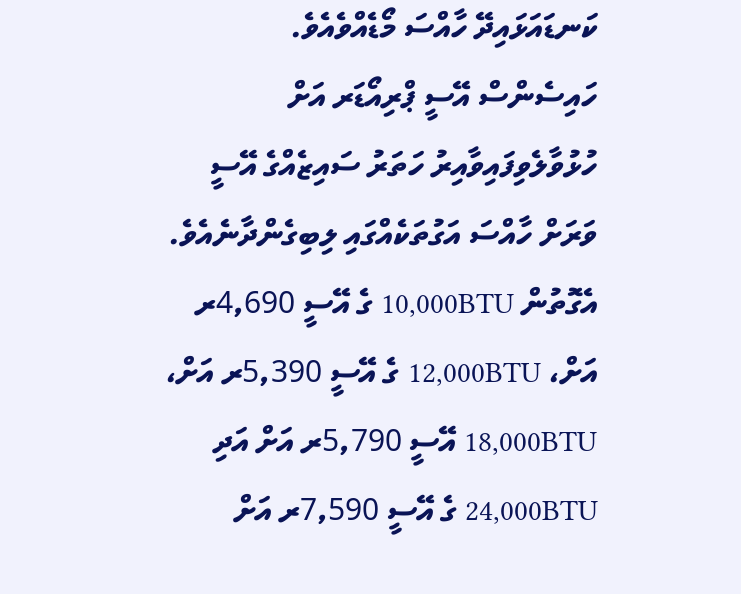ކަނޑައަޅައިދޭ ހާއްސަ މޯޑެއްވެއެވެ.
ހައިސެންސް އޭސީ ޕްރިއޯޑަރ އަށް ހުޅުވާލެވިފައިވާއިރު ހަތަރު ސައިޒެއްގެ އޭސީ ވަރަށް ހާއްސަ އަގުތަކެއްގައި ލިބިގެންދާނެއެވެ. އެގޮތުން 10,000BTU ގެ އޭސީ 4,690ރ އަށް، 12,000BTU ގެ އޭސީ 5,390ރ އަށް، 18,000BTU އޭސީ 5,790ރ އަށް އަދި 24,000BTU ގެ އޭސީ 7,590ރ އަށް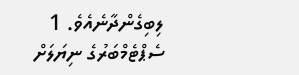ލިބިގެންދާނެއެވެ. 1 ސެޕްޓެމްބަރުގެ ނިޔަލަށް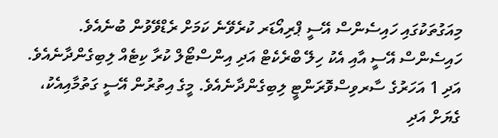މިއަގުތަކުގައި ހައިސެންސް އޭސީ ޕްރިއޯޑަރ ކުރެވޭނެ ކަމަށް ރެޑްވޭވުން ބުނެއެވެ.
ހައިސެންސް އޭސީ އާއި އެކު ހިލޭ ބްރެކެޓް އަދި އިންސްޓޯލް ކުރާ ކިޓެއް ލިބިގެންދާނެއެވެ. އަދި 1 އަހަރުގެ ސާރވިސްވޮރަންޓީ ލިބިގެންދާނެއެވެ. މީގެ އިތުރުން އޭސީ ގަތުމާއިއެކު، ގެޔަށް އަދި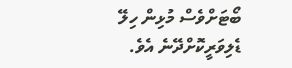ބޯޓަށްވެސް މުޅިން ހިލޭ ޑެލިވަރީކޮށްދޭނެ އެވެ.